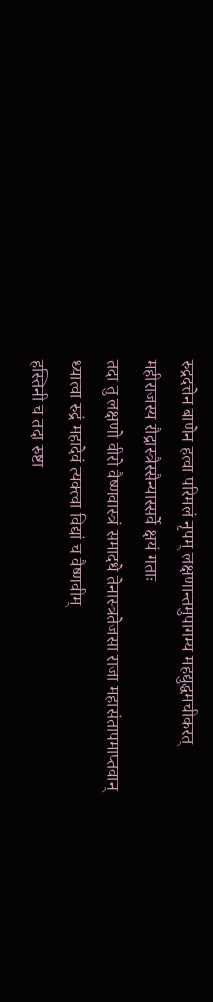रुद्रदत्तेन बाणेन हत्वा परिमलं नृपम् लक्षणान्तमुपागम्य महद्युद्धमचीकरत्
महीराजस्य रौद्रास्त्रैस्सैन्यास्सर्वे क्षयं गताः
तदा तु लक्षणो वीरो वैष्णवास्त्रं समादधे तेनास्त्रतेजसा राजा महासंतापमाप्तवान्
ध्यात्वा रुद्रं महादेवं त्यक्त्वा विद्यां च वैष्णवीम्
हस्तिनी च तदा रुष्टा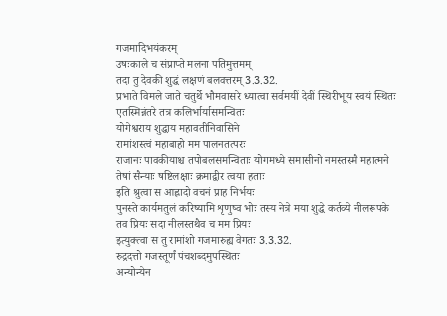गजमादिभयंकरम्
उषःकाले च संप्राप्ते मलना पतिमुत्तमम्
तदा तु देवकी शुद्धं लक्षणं बलवत्तरम् 3.3.32.
प्रभाते विमले जाते चतुर्थे भौमवासरे ध्यात्वा सर्वमयीं देवीं स्थिरीभूय स्वयं स्थितः
एतस्मिन्नंतरे तत्र कलिर्भार्यासमन्वितः
योगेश्वराय शुद्धाय महावतीनिवासिने
रामांशस्त्वं महाबाहो मम पालनतत्परः
राजानः पावकीयाश्च तपोबलसमन्विताः योगमध्ये समासीनो नमस्तस्मै महात्मने
तेषां सैन्याः षष्टिलक्षाः क्रमाद्वीर त्वया हताः
इति श्रुत्वा स आह्लादो वचनं प्राह निर्भयः
पुनस्ते कार्यमतुलं करिष्यामि शृणुष्व भोः तस्य नेत्रे मया शुद्धे कर्तव्ये नीलरूपके
तव प्रियः सदा नीलस्तथैव च मम प्रियः
इत्युक्त्वा स तु रामांशो गजमारुह्य वेगतः 3.3.32.
रुद्रदत्तो गजस्तूर्णं पंचशब्दमुपस्थितः
अन्योन्येन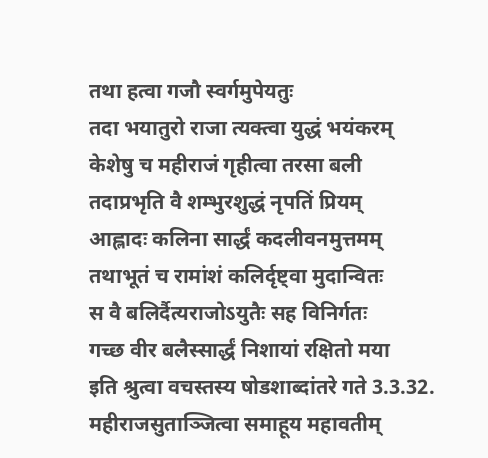तथा हत्वा गजौ स्वर्गमुपेयतुः
तदा भयातुरो राजा त्यक्त्वा युद्धं भयंकरम्
केशेषु च महीराजं गृहीत्वा तरसा बली
तदाप्रभृति वै शम्भुरशुद्धं नृपतिं प्रियम्
आह्लादः कलिना सार्द्धं कदलीवनमुत्तमम्
तथाभूतं च रामांशं कलिर्दृष्ट्वा मुदान्वितः
स वै बलिर्दैत्यराजोऽयुतैः सह विनिर्गतः
गच्छ वीर बलैस्सार्द्धं निशायां रक्षितो मया
इति श्रुत्वा वचस्तस्य षोडशाब्दांतरे गते 3.3.32.
महीराजसुताञ्जित्वा समाहूय महावतीम्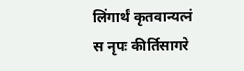लिंगार्थं कृतवान्यत्नं स नृपः कीर्तिसागरे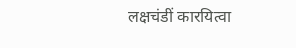लक्षचंडीं कारयित्वा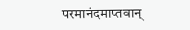परमानंदमाप्तवान्